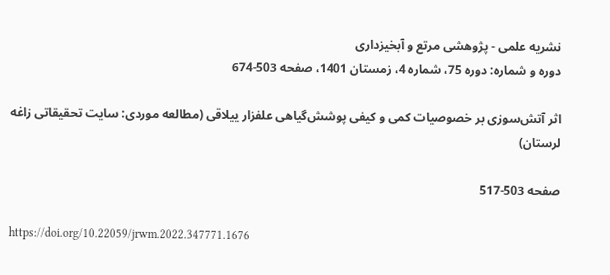نشریه علمی - پژوهشی مرتع و آبخیزداری
دوره و شماره: دوره 75، شماره 4، زمستان 1401، صفحه 503-674

اثر آتش‌سوزی بر خصوصیات کمی و کیفی پوشش‌گیاهی علفزار ییلاقی (مطالعه موردی: سایت تحقیقاتی زاغه لرستان)

صفحه 503-517

https://doi.org/10.22059/jrwm.2022.347771.1676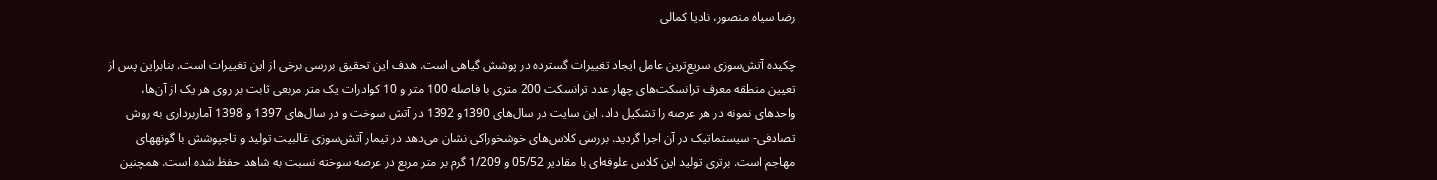رضا سیاه منصور، نادیا کمالی

چکیده آتش‌سوزی سریع‌ترین عامل ایجاد تغییرات گسترده در پوشش گیاهی است. هدف این تحقیق بررسی برخی از این تغییرات است. بنابراین پس از تعیین منطقه معرف ترانسکت‌های چهار عدد ترانسکت 200 متری با فاصله 100 متر و 10 کوادرات یک متر مربعی ثابت بر روی هر یک از آن‌ها، واحدهای نمونه در هر عرصه را تشکیل داد. این سایت در سال‌های 1390و 1392 در آتش سوخت و در سال‌های 1397 و 1398 آماربرداری به روش تصادفی- سیستماتیک در آن اجرا گردید. بررسی کلاس‌های خوشخوراکی نشان می‌دهد در تیمار آتش‌سوزی غالبیت تولید و تاجپوشش با گونههای مهاجم است. برتری تولید این کلاس علوفه‌ای با مقادیر 05/52 و 1/209 گرم بر متر مربع در عرصه سوخته نسبت به شاهد حفظ شده است. همچنین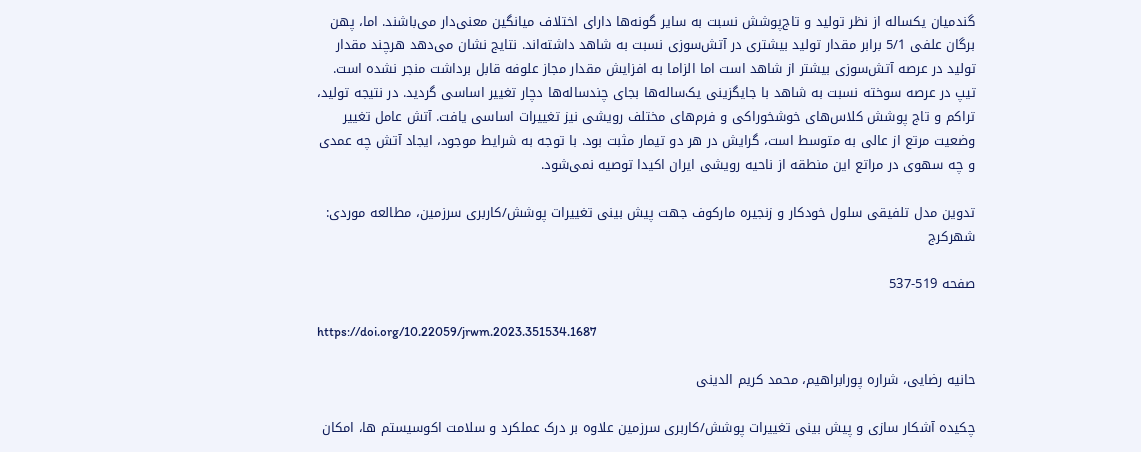گندمیان یکساله از نظر تولید و تاج‌پوشش نسبت به سایر گونه‌ها دارای اختلاف میانگین معنی‌دار می‌باشند. اما، پهن برگان علفی 5/1 برابر مقدار تولید بیشتری در آتش‌سوزی نسبت به شاهد داشته‌اند. نتایج نشان می‌دهد هرچند مقدار تولید در عرصه آتش‌سوزی بیشتر از شاهد است اما الزاما به افزایش مقدار مجاز علوفه قابل برداشت منجر نشده است. تیپ در عرصه سوخته نسبت به شاهد با جایگزینی یک‌ساله‌ها بجای چندساله‌ها دچار تغییر اساسی گردید. در نتیجه تولید، تراکم و تاج پوشش کلاس‌های خوشخوراکی و فرم‌های مختلف رویشی نیز تغییرات اساسی یافت. آتش عامل تغییر وضعیت مرتع از عالی به متوسط است، گرایش در هر دو تیمار مثبت بود. با توجه به شرایط موجود، ایجاد آتش چه عمدی و چه سهوی در مراتع این منطقه از ناحیه رویشی ایران اکیدا توصیه نمی‌شود.

تدوین مدل تلفیقی سلول خودکار و زنجیره مارکوف جهت پیش بینی تغییرات پوشش/کاربری سرزمین، مطالعه موردی: شهرکرج

صفحه 519-537

https://doi.org/10.22059/jrwm.2023.351534.1687

حانیه رضایی، شراره پورابراهیم، محمد کریم الدینی

چکیده آشکار سازی و پیش بینی تغییرات پوشش/کاربری سرزمین علاوه بر درک عملکرد و سلامت اکوسیستم ها، امکان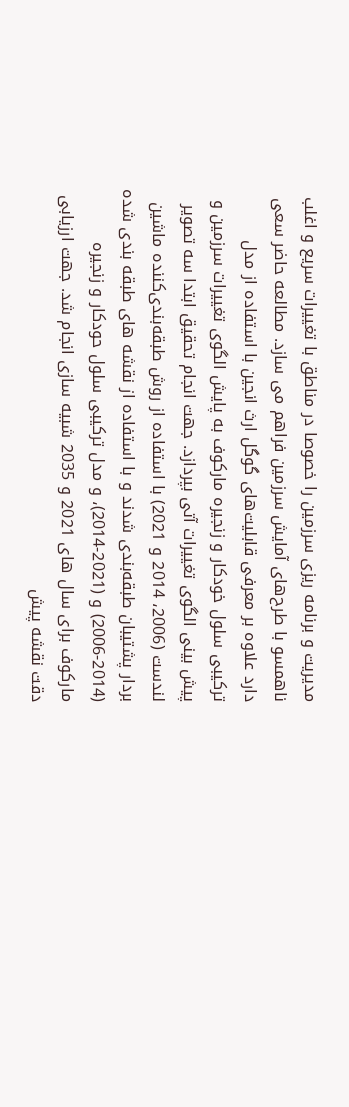مدیریت و برنامه ریزی سرزمین را خصوصا در مناطق با تغییرات سریع و اغلب ناهمسو با طرح‌های آمایش سرزمین فراهم می سازد. مطالعه حاضر سعی دارد علاوه بر معرفی قابلیت‌های گوگل ارث انجین با استفاده از مدل ترکیبی سلول خودکار و زنجیره مارکوف به پایش الگوی تغییرات سرزمین و پیش بینی الگوی تغییرات آتی بپردازد. جهت انجام تحقیق ابتدا سه تصویر لندست (2006، 2014 و 2021) با استفاده از روش طبقه‌بندی‌کننده ماشین بردار پشتیبان طبقه‌بندی شدند و با استفاده از نقشه های طبقه بندی شده (2014-2006) و (2021-2014)، و مدل ترکیبی سلول حودکار و زنجیره مارکوف برای سال های 2021 و 2035 شبیه سازی انجام شد. جهت ارزیابی دقت نقشه پیش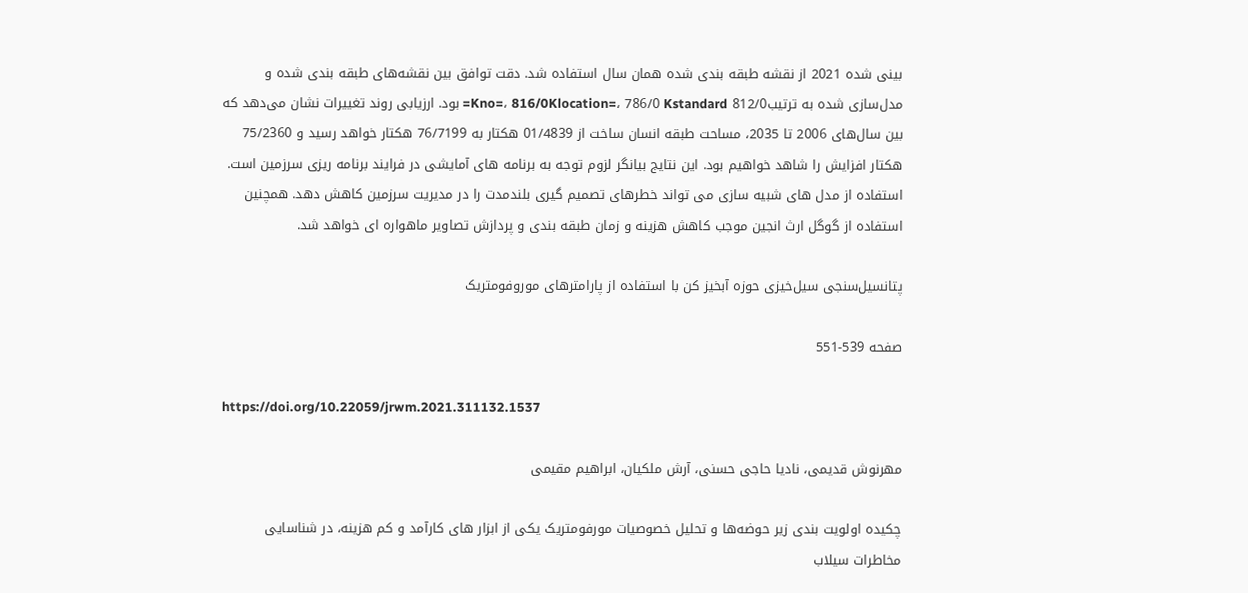بینی شده 2021 از نقشه طبقه بندی شده همان سال استفاده شد. دقت توافق بین نقشه‌های طبقه بندی شده و مدل‌سازی شده به ترتیب812/0 Kno=، 816/0Klocation=، 786/0 Kstandard= بود. ارزیابی روند تغییرات نشان می‌دهد که بین سال‌های 2006 تا 2035، مساحت طبقه انسان ساخت از 01/4839 هکتار به 76/7199 هکتار خواهد رسید و 75/2360 هکتار افزایش را شاهد خواهیم بود. این نتایج بیانگر لزوم توجه به برنامه های آمایشی در فرایند برنامه ریزی سرزمین است. استفاده از مدل های شبیه سازی می تواند خطرهای تصمیم گیری بلندمدت را در مدیریت سرزمین کاهش دهد. همچنین استفاده از گوگل ارث انجین موجب کاهش هزینه و زمان طبقه بندی و پردازش تصاویر ماهواره ای خواهد شد.

پتانسیل‌سنجی سیل‌خیزی حوزه آبخیز کن با استفاده از پارامترهای موروفومتریک

صفحه 539-551

https://doi.org/10.22059/jrwm.2021.311132.1537

مهرنوش قدیمی، نادیا حاجی حسنی، آرش ملکیان، ابراهیم مقیمی

چکیده اولویت بندی زیر حوضه‌ها و تحلیل خصوصیات مورفومتریک یکی از ابزار های کارآمد و کم هزینه، در شناسایی مخاطرات سیلاب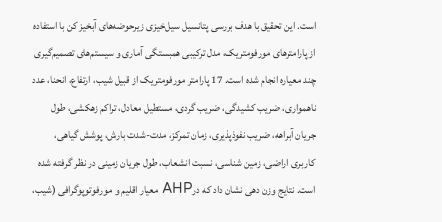است. این تحقیق با هدف بررسی پتانسیل سیل‌خیزی زیرحوضه‌های آبخیز کن با استفاده از پارامتر‌های مورفومتریک، مدل ترکیبی همبستگی آماری و سیستم‌های تصمیم‌گیری چند معیاره انجام شده است. 17 پارامتر مورفومتریک از قبیل شیب، ارتفاع، انحنا، عدد ناهمواری، ضریب کشیدگی، ضریب گردی، مستطیل معادل، تراکم زهکشی، طول جریان آبراهه، ضریب نفوذپذیری، زمان تمرکز، مدت-شدت بارش، پوشش گیاهی، کاربری اراضی، زمین شناسی، نسبت انشعاب، طول جریان زمینی در نظر گرفته شده است. نتایج وزن دهی نشان داد که درAHP معیار اقلیم و مورفوتوپوگرافی (شیب،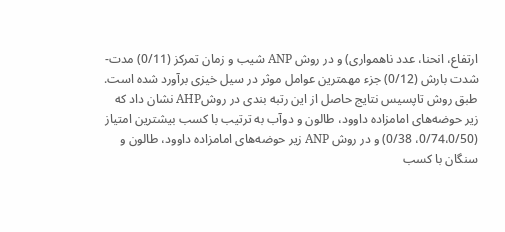ارتفاع، انحنا، عدد ناهمواری) و در روش ANP شیب و زمان تمرکز (0/11) مدت-شدت بارش (0/12) جزء مهمترین عوامل موثر در سیل خیزی برآورد شده است. طبق روش تاپسیس نتایج حاصل از این رتبه بندی در روشAHP نشان داد که زیر حوضه‌های امامزاده داوود، طالون و دوآب به ترتیب با کسب بیشترین امتیاز (0/74،0/50، 0/38) و در روش ANP زیر حوضه‌های امامزاده داوود، طالون و سنگان با کسب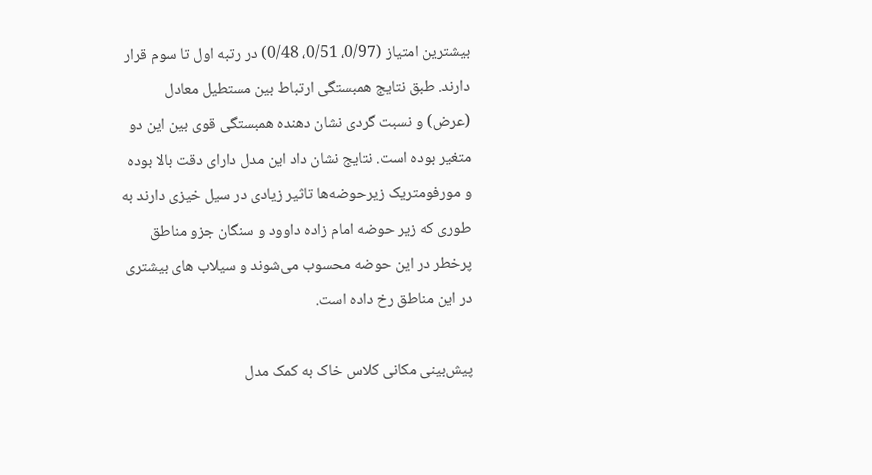بیشترین امتیاز (0/97، 0/51، 0/48) در رتبه اول تا سوم قرار دارند. طبق نتایج همبستگی ارتباط بین مستطیل معادل (عرض) و نسبت گردی نشان دهنده همبستگی قوی بین این دو متغیر بوده است. نتایج نشان داد این مدل دارای دقت بالا بوده و مورفومتریک زیرحوضه‌ها تاثیر زیادی در سیل خیزی دارند به طوری که زیر حوضه امام زاده داوود و سنگان جزو مناطق پرخطر در این حوضه محسوب می‌شوند و سیلاب های بیشتری در این مناطق رخ داده است.

پیش‌بینی مکانی کلاس‌ خاک به کمک مدل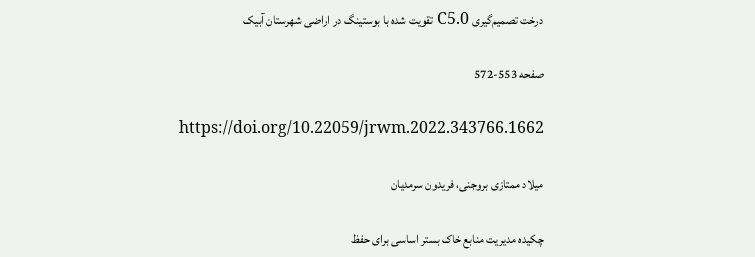درخت تصمیم‌گیری C5.0 تقویت شده با بوستینگ در اراضی شهرستان آبیک

صفحه 553-572

https://doi.org/10.22059/jrwm.2022.343766.1662

میلاد ممتازی بروجنی، فریدون سرمدیان

چکیده مدیریت منابع خاک بستر اساسی برای حفظ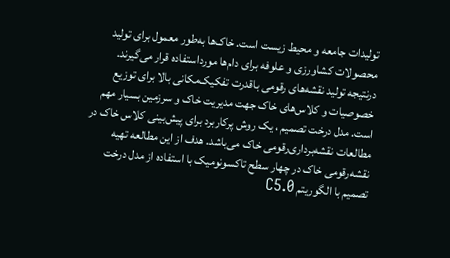تولیدات جامعه و محیط زیست است. خاک‌ها به‌طور معمول برای تولید محصولات کشاورزی و علوفه برای دام‌ها مورد‌استفاده قرار می‌گیرند. درنتیجه تولید نقشه‌های رقومی باقدرت تفکیک‌مکانی بالا برای توزیع خصوصیات و کلاس‌های خاک جهت مدیریت خاک و سرزمین بسیار مهم است. مدل‌ درخت تصمیم ، یک روش پرکاربرد برای پیش‌بینی کلاس خاک در مطالعات نقشه‌برداری‌رقومی خاک می‌باشد. هدف از این مطالعه تهیه نقشه‌رقومی خاک در چهار سطح تاکسونومیک با استفاده از مدل درخت تصمیم با الگوریتم C5.0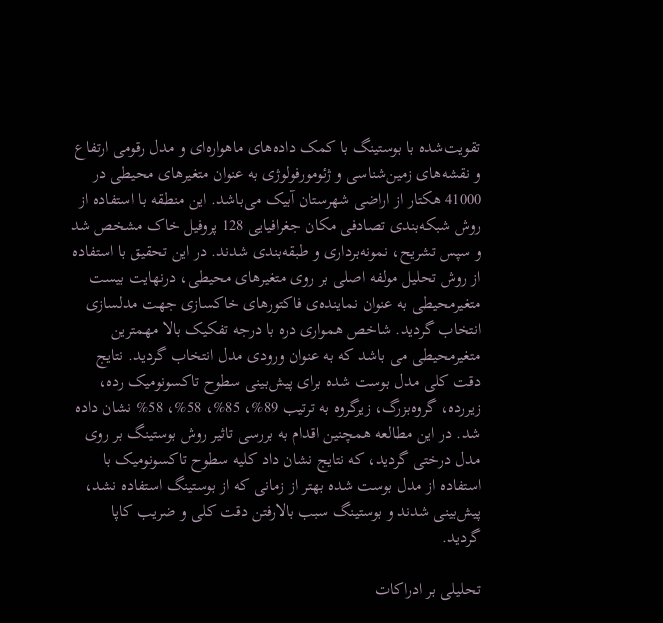تقویت‌شده با بوستینگ با کمک داده‌های ماهواره‌ای و مدل رقومی ارتفاع و نقشه‌های زمین‌شناسی و ژئومورفولوژی به عنوان متغیرهای محیطی در 41000 هکتار از اراضی شهرستان آبیک می‌باشد. این منطقه با استفاده از روش شبکه‌بندی تصادفی مکان جغرافیایی 128 پروفیل خاک مشخص شد و سپس تشریح، نمونه‌برداری و طبقه‌بندی شدند. در این تحقیق با استفاده از روش تحلیل مولفه اصلی بر روی متغیرهای محیطی، درنهایت بیست متغیر‌محیطی به عنوان نماینده‌ی فاکتورهای خاکسازی جهت مدلسازی انتخاب گردید. شاخص همواری دره با درجه تفکیک بالا مهمترین متغیر‌محیطی می باشد که به عنوان ورودی مدل انتخاب گردید. نتایج دقت کلی مدل بوست شده برای پیش‌بینی سطوح تاکسونومیک رده، زیررده، گروه‌بزرگ، زیرگروه به ترتیب 89%، 85%، 58%، 58% نشان داده شد. در این مطالعه همچنین اقدام به بررسی تاثیر روش بوستینگ بر روی مدل درختی گردید، که نتایج نشان داد کلیه سطوح تاکسونومیک با استفاده از مدل بوست شده بهتر از زمانی که از بوستینگ استفاده نشد، پیش‌بینی شدند و بوستینگ سبب بالارفتن دقت کلی و ضریب کاپا گردید.

تحلیلی بر ادراکات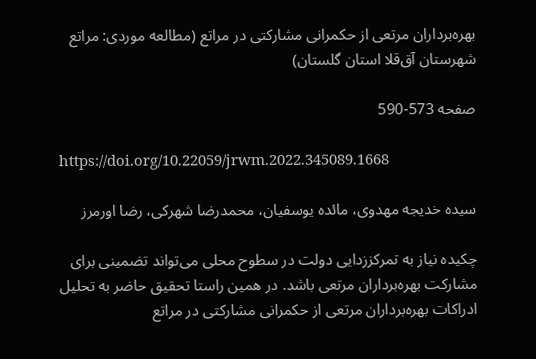بهره‌برداران مرتعی از حکمرانی مشارکتی در مراتع (مطالعه‌ موردی: مراتع شهرستان آق‌قلا استان گلستان)

صفحه 573-590

https://doi.org/10.22059/jrwm.2022.345089.1668

سیده خدیجه مهدوی، مائده یوسفیان، محمدرضا شهرکی، رضا اورمرز

چکیده نیاز به تمرکززدایی دولت در سطوح محلی می‌تواند تضمینی برای مشارکت بهره‌برداران مرتعی باشد. در همین راستا تحقیق حاضر به تحلیل ادراکات بهره‌برداران مرتعی از حکمرانی مشارکتی در مراتع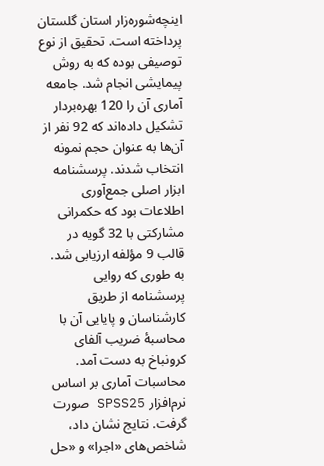اینچه‌شوره‌زار استان گلستان پرداخته است. تحقیق از نوع توصیفی بوده که به روش پیمایشی انجام شد. جامعه آماری آن را 120 بهره‌بردار تشکیل داده‌اند که 92 نفر از آن‌ها به عنوان حجم نمونه انتخاب شدند. پرسشنامه ابزار اصلی جمع‌آوری اطلاعات بود که حکمرانی مشارکتی با 32 گویه در قالب 9 مؤلفه ارزیابی شد. به طوری که روایی پرسشنامه از طریق کارشناسان و پایایی آن با محاسبۀ ضریب آلفای کرونباخ به دست آمد. محاسبات آماری بر اساس نرم‌افزار SPSS25 صورت گرفت. نتایج نشان داد، شاخص‌های «اجرا» و «حل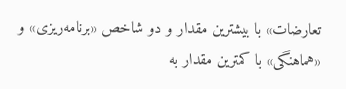تعارضات» با بیشترین مقدار و دو شاخص «برنامه‌ریزی» و «هماهنگی» با کمترین مقدار به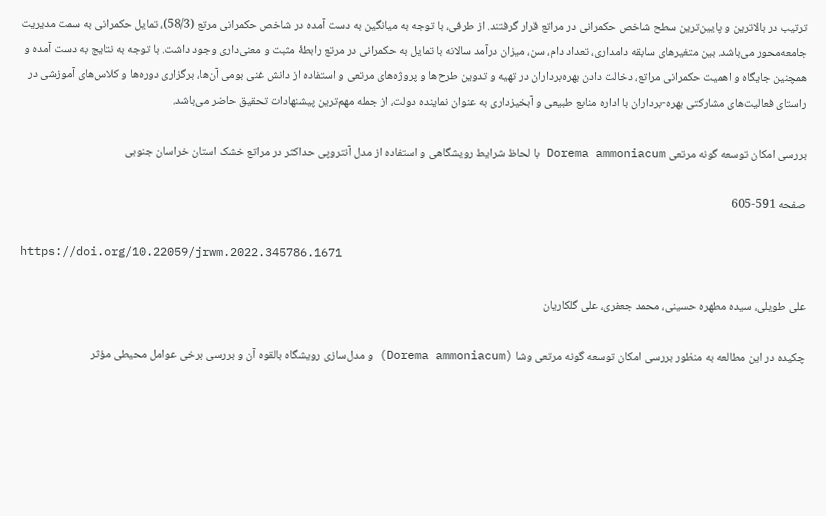ترتیب در بالاترین و پایین‌ترین سطح شاخص حکمرانی در مراتع قرار گرفتند. از طرفی، با توجه به میانگین به دست آمده در شاخص حکمرانی مرتع (58/3)، تمایل حکمرانی به سمت مدیریت جامعه‌محور می‌باشد. بین متغیرهای سابقه دامداری، تعداد دام، سن، میزان درآمد سالانه با تمایل به حکمرانی در مرتع رابطۀ مثبت و معنی‌داری وجود داشت. با توجه به نتایج به دست آمده و همچنین جایگاه و اهمیت حکمرانی مراتع، دخالت دادن بهره‌برداران در تهیه و تدوین طرح‌ها و پروژه‌های مرتعی و استفاده از دانش غنی بومی آن‌ها، برگزاری دوره‌ها و کلاس‌های آموزشی در راستای فعالیت‌های مشارکتی بهره-برداران با اداره منابع طبیعی و آبخیزداری به عنوان نماینده دولت، از جمله مهم‌ترین پیشنهادات تحقیق حاضر می‌باشد.

بررسی امکان توسعه گونه مرتعی Dorema ammoniacum با لحاظ شرایط رویشگاهی و استفاده از مدل آنتروپی حداکثر در مراتع خشک استان خراسان جنوبی

صفحه 591-605

https://doi.org/10.22059/jrwm.2022.345786.1671

علی طویلی، سیده مطهره حسینی، محمد جعفری، علی گلکاریان

چکیده در این مطالعه به منظور بررسی امکان توسعه گونه مرتعی وشا (Dorema ammoniacum) و مدل‌سازی رویشگاه بالقوه آن و بررسی برخی عوامل محیطی مؤثر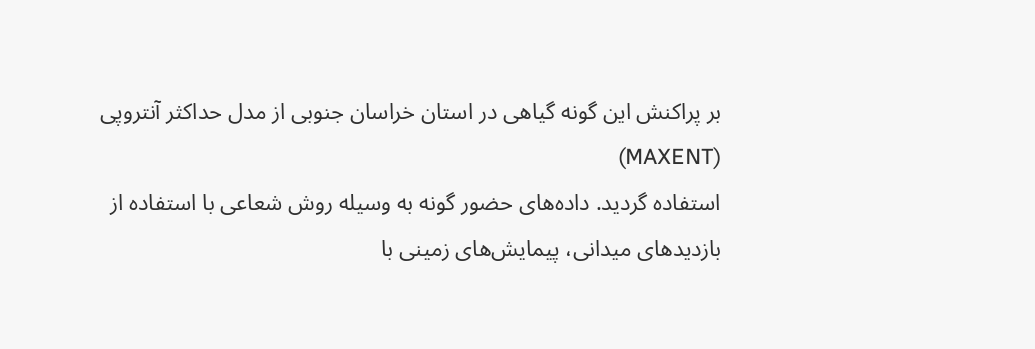بر پراکنش این گونه گیاهی در استان خراسان جنوبی از مدل حداکثر آنتروپی (MAXENT)
استفاده گردید. داده‌های حضور گونه به وسیله روش شعاعی با استفاده از بازدیدهای میدانی، پیمایش‌های زمینی با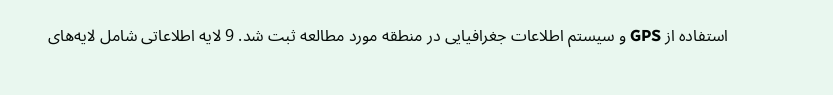استفاده از GPS و سیستم اطلاعات جغرافیایی در منطقه مورد مطالعه ثبت شد. 9 لایه اطلاعاتی شامل لایه‌های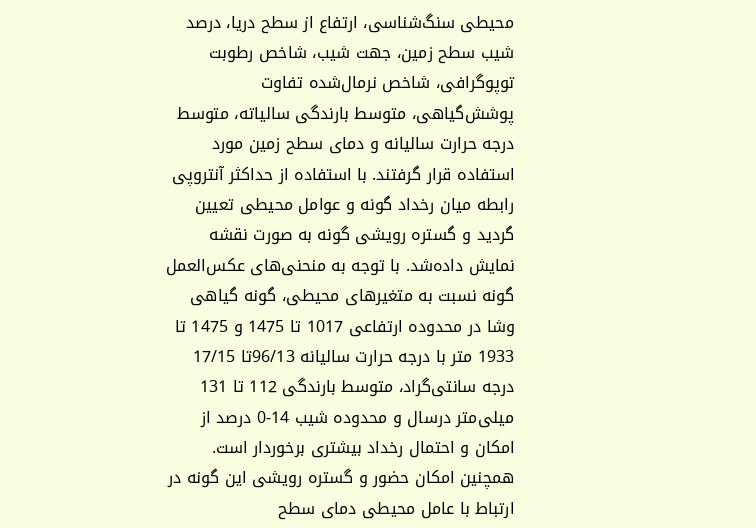محیطی سنگ‌شناسی، ارتفاع از سطح دریا، درصد شیب سطح زمین، جهت شیب، شاخص رطوبت توپوگرافی، شاخص نرمال‌شده تفاوت پوشش‌گیاهی، متوسط بارندگی سالیاته، متوسط درجه حرارت سالیانه و دمای سطح زمین مورد استفاده قرار گرفتند. با استفاده از حداکثر آنتروپی رابطه میان رخداد گونه و عوامل محیطی تعیین گردید و گستره رویشی گونه به صورت نقشه نمایش داده‌شد. با توجه به منحنی‌های عکس‌العمل گونه نسبت به متغیرهای محیطی، گونه گیاهی وشا در محدوده ارتفاعی 1017 تا 1475 و 1475 تا 1933 متر با درجه حرارت سالیانه 96/13تا 17/15 درجه سانتی‌گراد، متوسط بارندگی 112 تا 131 میلی‌متر درسال و محدوده شیب 14-0 درصد از امکان و احتمال رخداد بیشتری برخوردار است. همچنین امکان حضور و گستره رویشی این گونه در ارتباط با عامل محیطی دمای سطح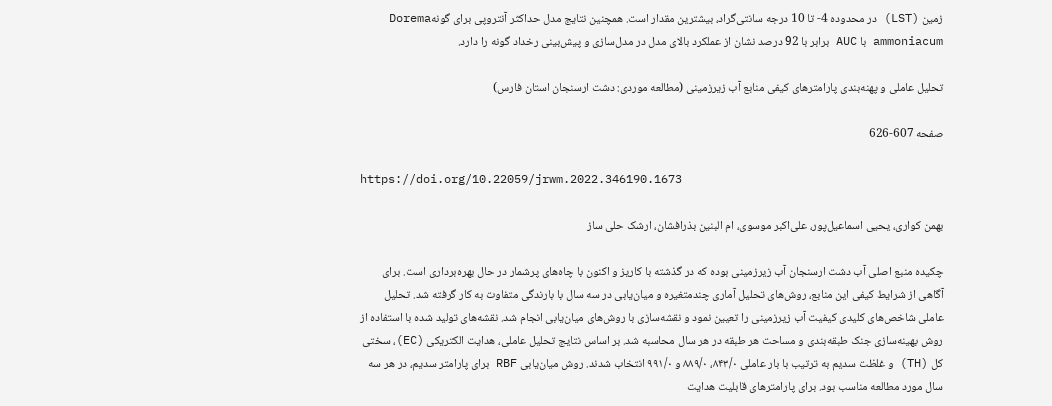زمین (LST) در محدوده 4- تا 10 درجه سانتی‌گراد، بیشترین مقدار است. همچنین نتایج مدل حداکثر آنتروپی برای گونهDorema ammoniacum با AUC برابر با 92 درصد نشان از عملکرد بالای مدل در مدل‌سازی و پیش‌بینی رخداد گونه را دارد.

تحلیل عاملی و پهنه‌بندی پارامترهای کیفی منابع آب زیرزمینی (مطالعه موردی: دشت ارسنجان استان فارس)

صفحه 607-626

https://doi.org/10.22059/jrwm.2022.346190.1673

بهمن کواری، یحیی اسماعیل‌پور، علی‌اکبر موسوی، ام البنین بذرافشان، ارشک حلی ساز

چکیده منبع اصلی آب دشت ارسنجان آب زیرزمینی بوده که در گذشته با کاریز و اکنون با چاه‌های پرشمار در حال بهره‌برداری است. برای آگاهی از شرایط کیفی این منابع، روش‌های تحلیل آماری چندمتغیره و میان‌یابی در سه سال با بارندگی متفاوت به کار گرفته شد. تحلیل عاملی شاخص‌های کلیدی کیفیت آب زیرزمینی را تعیین نمود و نقشه‌سازی با روش‌های میان‌یابی انجام شد. نقشه‌های تولید شده با استفاده از روش بهینه‌سازی جنک طبقه‌بندی و مساحت هر طبقه در هر سال محاسبه شد. بر اساس نتایج تحلیل عاملی، هدایت الکتریکی (EC)، سختی کل (TH) و غلظت سدیم به ترتیب با بار عاملی ۸۴۳/۰، ۸۸۹/۰ و ۹۹۱/۰ انتخاب شدند. روش میان‌یابی RBF برای پارامتر سدیم، در هر سه سال مورد مطالعه مناسب بود. برای پارامترهای قابلیت هدایت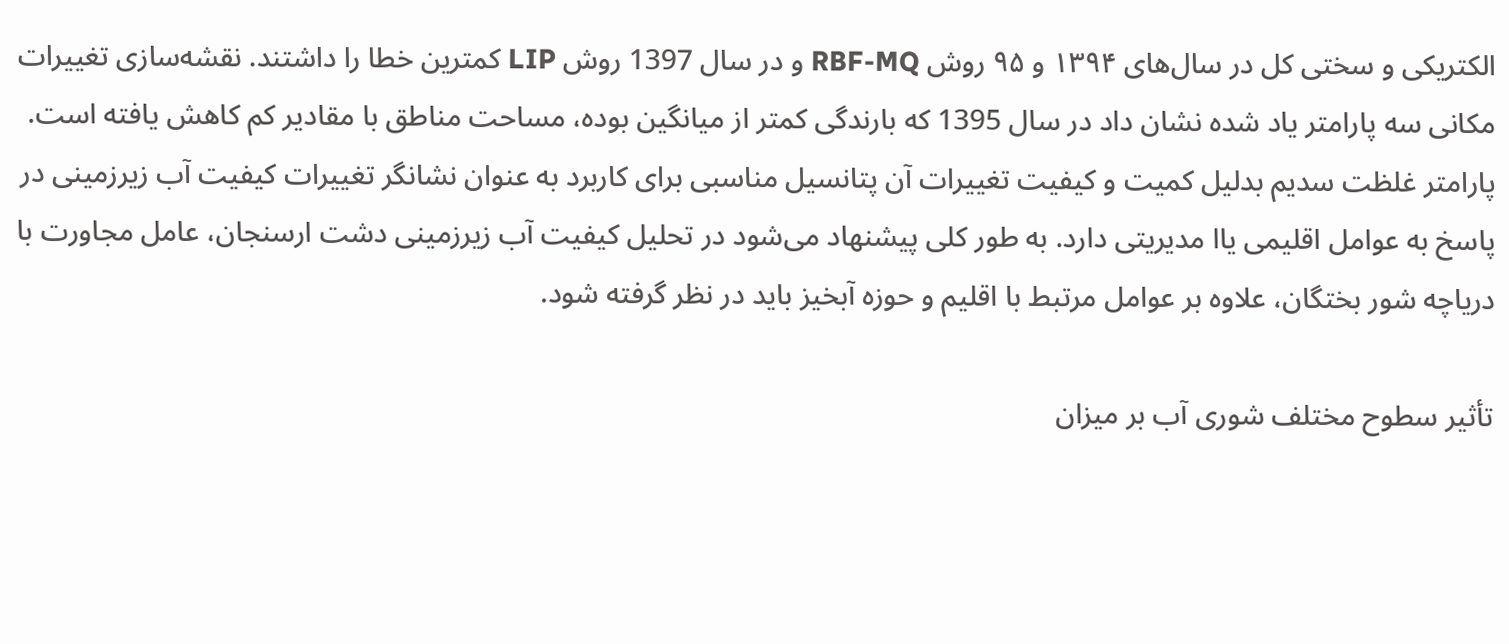الکتریکی و سختی کل در سال‌های ۱۳۹۴ و ۹۵ روش RBF-MQ و در سال 1397 روش LIP کمترین خطا را داشتند. نقشه‌سازی تغییرات مکانی سه پارامتر یاد شده نشان داد در سال 1395 که بارندگی کمتر از میانگین بوده، مساحت مناطق با مقادیر کم کاهش یافته است. پارامتر غلظت سدیم بدلیل کمیت و کیفیت تغییرات آن پتانسیل مناسبی برای کاربرد به عنوان نشانگر تغییرات کیفیت آب زیرزمینی در پاسخ به عوامل اقلیمی یاا مدیریتی دارد. به طور کلی پیشنهاد می‌شود در تحلیل کیفیت آب زیرزمینی دشت ارسنجان، عامل مجاورت با دریاچه شور بختگان، علاوه بر عوامل مرتبط با اقلیم و حوزه آبخیز باید در نظر گرفته شود.

تأثیر سطوح مختلف شوری آب بر میزان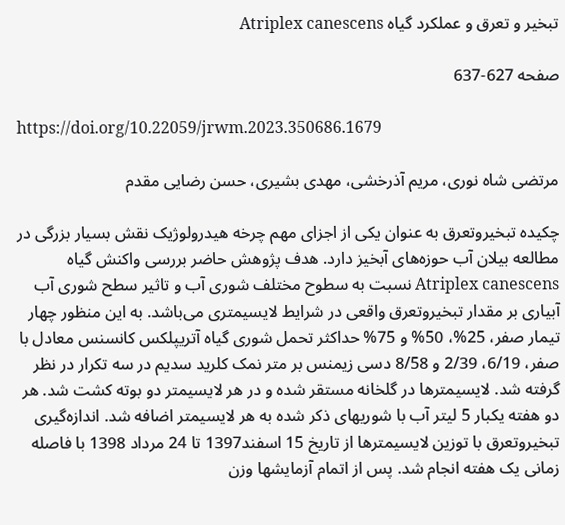تبخیر و تعرق و عملکرد گیاه Atriplex canescens

صفحه 627-637

https://doi.org/10.22059/jrwm.2023.350686.1679

مرتضی شاه نوری، مریم آذرخشی، مهدی بشیری، حسن رضایی مقدم

چکیده تبخیروتعرق به عنوان یکی از اجزای مهم چرخه هیدرولوژیک نقش بسیار بزرگی در مطالعه بیلان آب حوزه‌های آبخیز دارد. هدف پژوهش حاضر بررسی واکنش گیاه Atriplex canescens نسبت به سطوح مختلف شوری آب و تاثیر سطح شوری آب آبیاری بر مقدار تبخیروتعرق واقعی در شرایط لایسیمتری می‌باشد. به این منظور چهار تیمار صفر، 25%، 50% و 75% حداکثر تحمل شوری گیاه آتریپلکس کانسنس معادل با صفر، 6/19، 2/39 و 8/58 دسی زیمنس بر متر نمک کلرید سدیم در سه تکرار در نظر گرفته شد. لایسیمترها در گلخانه مستقر شده و در هر لایسیمتر دو بوته کشت شد. هر دو هفته یکبار 5 لیتر آب با شوریهای ذکر شده به هر لایسیمتر اضافه شد. اندازه‌گیری تبخیروتعرق با توزین لایسیمترها از تاریخ 15 اسفند1397 تا 24 مرداد 1398 با فاصله زمانی یک هفته انجام شد. پس از اتمام آزمایشها وزن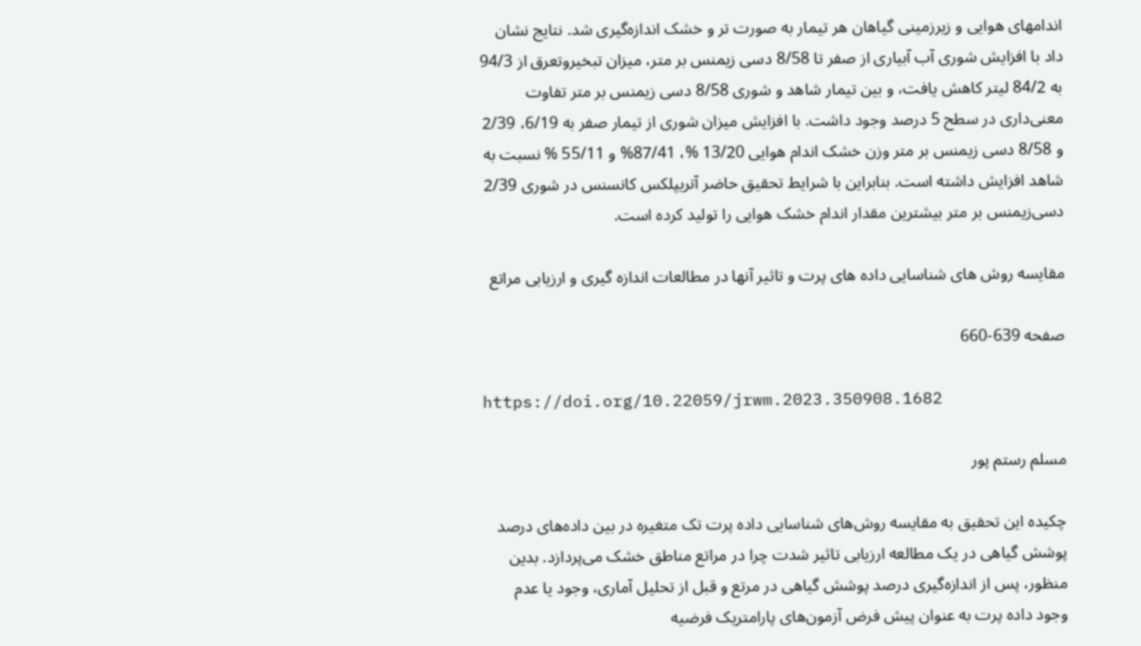اندامهای هوایی و زیرزمینی گیاهان هر تیمار به صورت تر و خشک اندازه‌گیری شد. نتایج نشان داد با افزایش شوری آب آبیاری از صفر تا 8/58 دسی زیمنس بر متر، میزان تبخیروتعرق از 94/3 به 84/2 لیتر کاهش یافت، و بین تیمار شاهد و شوری 8/58 دسی زیمنس بر متر تفاوت معنی‌داری در سطح 5 درصد وجود داشت. با افزایش میزان شوری از تیمار صفر به 6/19، 2/39 و 8/58 دسی زیمنس بر متر وزن خشک اندام هوایی 13/20 %، 87/41% و 55/11 % نسبت به شاهد افزایش داشته است. بنابراین با شرایط تحقیق حاضر آتریپلکس کانسنس در شوری 2/39 دسی‌زیمنس بر متر بیشترین مقدار اندام خشک هوایی را تولید کرده است.

مقایسه روش های شناسایی داده های پرت و تاثیر آنها در مطالعات اندازه گیری و ارزیابی مراتع

صفحه 639-660

https://doi.org/10.22059/jrwm.2023.350908.1682

مسلم رستم پور

چکیده این تحقیق به مقایسه روش‌های شناسایی داده پرت تک متغیره در بین داده‌های درصد پوشش گیاهی در یک مطالعه ارزیابی تاثیر شدت چرا در مراتع مناطق خشک می‌پردازد. بدین منظور، پس از اندازه‌گیری درصد پوشش گیاهی در مرتع و قبل از تحلیل آماری، وجود یا عدم وجود داده پرت به عنوان پیش فرض آزمون‌های پارامتریک فرضیه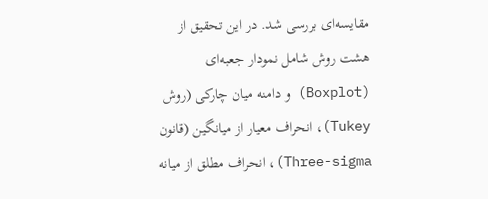مقایسه‌ای بررسی شد. در این تحقیق از هشت روش شامل نمودار جعبه‌ای (Boxplot) و دامنه میان چارکی (روش Tukey)، انحراف معیار از میانگین (قانون Three-sigma)، انحراف مطلق از میانه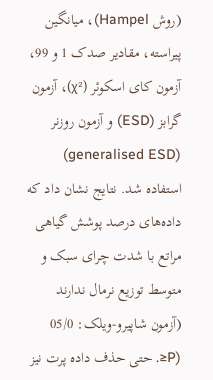(روش Hampel)، میانگین پیراسته، مقادیر صدک 1 و 99، آزمون کای اسکوئر (χ²)، آزمون گرابز (ESD) و آزمون روزنر (generalised ESD) استفاده شد. نتایج نشان داد که داده‌های درصد پوشش گیاهی مراتع با شدت چرای سبک و متوسط توزیع نرمال ندارند (آزمون شاپیرو-ویلک: 05/0 (P≤. حتی حذف داده پرت نیز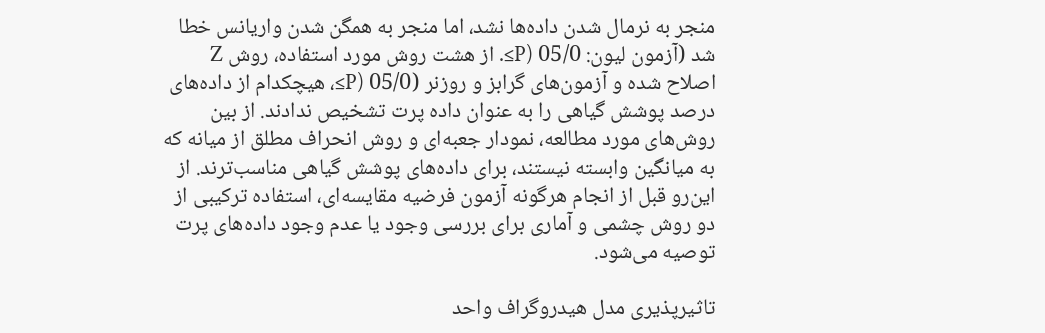منجر به نرمال شدن داده‌ها نشد، اما منجر به همگن شدن واریانس خطا شد (آزمون لیون: 05/0 (P≥. از هشت روش مورد استفاده، روش Z اصلاح شده و آزمون‌های گرابز و روزنر (05/0 (P≥، هیچکدام از داده‌های درصد پوشش گیاهی را به عنوان داده پرت تشخیص ندادند. از بین روش‌های مورد مطالعه، نمودار جعبه‌ای و روش انحراف مطلق از میانه که به میانگین وابسته نیستند، برای داده‌های پوشش گیاهی مناسب‌ترند. از این‌رو قبل از انجام هرگونه آزمون فرضیه مقایسه‌ای، استفاده ترکیبی از دو روش چشمی و آماری برای بررسی وجود یا عدم وجود داده‌های پرت توصیه می‌شود.

تاثیرپذیری مدل هیدروگراف واحد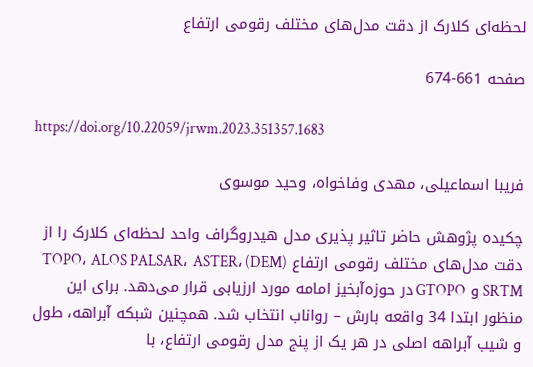لحظه‌ای کلارک از دقت مدل‌های مختلف رقومی ارتفاع

صفحه 661-674

https://doi.org/10.22059/jrwm.2023.351357.1683

فریبا اسماعیلی، مهدی وفاخواه، وحید موسوی

چکیده پژوهش حاضر تاثیر پذیری مدل هیدروگراف واحد لحظه‌ای کلارک را از دقت مدل‌های مختلف رقومی ارتفاع (DEM) TOPO، ALOS PALSAR، ASTER، SRTM و GTOPO در حوزه‌آبخیز امامه مورد ارزیابی قرار می‌دهد. برای این منظور ابتدا 34 واقعه بارش – رواناب انتخاب شد. همچنین شبکه آبراهه، طول و شیب آبراهه اصلی در هر یک از پنج مدل رقومی ارتفاع، با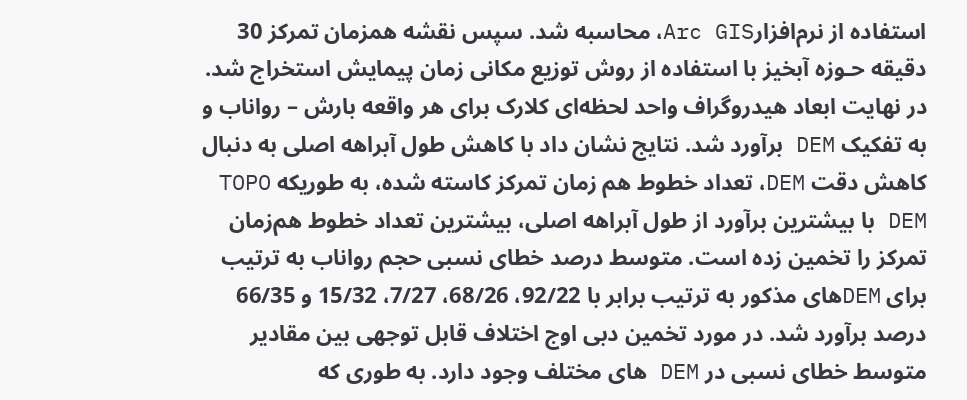استفاده از نرم‌افزارArc GIS، محاسبه شد. سپس نقشه همزمان تمرکز 30 دقیقه حـوزه آبخیز با استفاده از روش توزیع مکانی زمان پیمایش استخراج شد. در نهایت ابعاد هیدروگراف واحد لحظه‌ای کلارک برای هر واقعه بارش – رواناب و به تفکیک DEM برآورد شد. نتایج نشان داد با کاهش طول آبراهه اصلی به دنبال کاهش دقت DEM، تعداد خطوط هم زمان تمرکز کاسته شده، به طوریکه TOPO DEM با بیشترین برآورد از طول آبراهه اصلی، بیشترین تعداد خطوط هم‌زمان تمرکز را تخمین زده است. متوسط درصد خطای نسبی حجم رواناب به ترتیب برای DEMهای مذکور به ترتیب برابر با 92/22، 68/26، 7/27، 15/32 و 66/35 درصد برآورد شد. در مورد تخمین دبی اوج اختلاف قابل توجهی بین مقادیر متوسط خطای نسبی در DEM های مختلف وجود دارد. به طوری که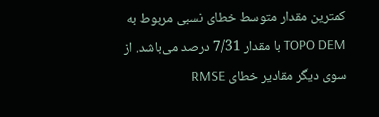کمترین مقدار متوسط خطای نسبی مربوط به TOPO DEM با مقدار 7/31 درصد می‌باشد. از سوی دیگر مقادیر خطای RMSE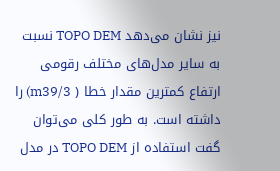نیز نشان می‌دهد TOPO DEM نسبت به سایر مدل‌های مختلف رقومی ارتفاع کمترین مقدار خطا ( m39/3) را داشته است. به طور کلی می‌توان گفت استفاده از TOPO DEM در مدل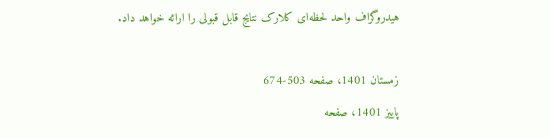هیدروگراف واحد لحظه‌ای کلارک نتایج قابل قبولی را ارائه خواهد داد.

زمستان 1401، صفحه 503-674
پاییز 1401، صفحه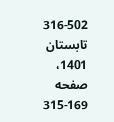316-502
تابستان 1401، صفحه 169-315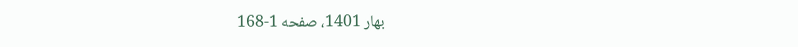بهار 1401، صفحه 1-168